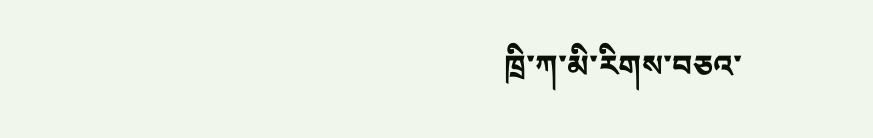ཁྲི་ཀ་མི་རིགས་བཅའ་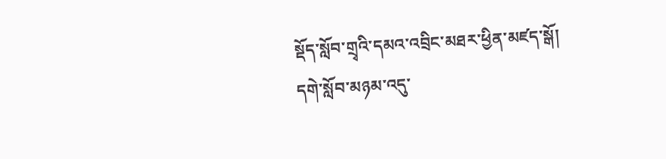སྡོད་སློབ་གྲྭའི་དམའ་འབྲིང་མཐར་ཕྱིན་མཛད་སྒོ།
དགེ་སློབ་མཉམ་འདུ་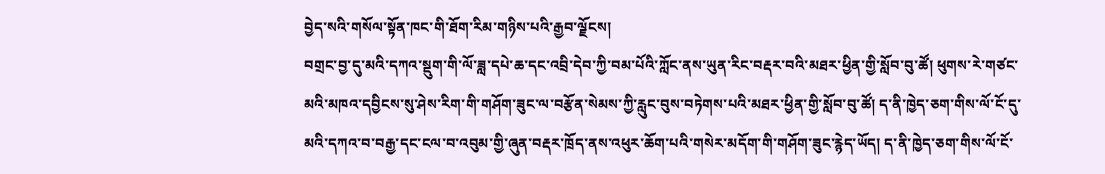བྱེད་སའི་གསོལ་སྟོན་ཁང་གི་ཐོག་རིམ་གཉིས་པའི་རྒྱབ་ལྗོངས།
བགྲང་བྱ་དུ་མའི་དཀའ་སྡུག་གི་ལོ་ཟླ་དཔེ་ཆ་དང་འབྲི་དེབ་ཀྱི་བམ་པོའི་ཀློང་ནས་ཡུན་རིང་བརྡར་བའི་མཐར་ཕྱིན་གྱི་སློབ་བུ་ཚོ། ཕུགས་རེ་གཙང་མའི་མཁའ་དབྱིངས་སུ་ཤེས་རིག་གི་གཤོག་ཟུང་ལ་བརྩོན་སེམས་ཀྱི་རླུང་བུས་བཏེགས་པའི་མཐར་ཕྱིན་གྱི་སློབ་བུ་ཚོ། ད་ནི་ཁྱེད་ཅག་གིས་ལོ་ངོ་དུ་མའི་དཀའ་བ་བརྒྱ་དང་ངལ་བ་འབུམ་གྱི་ཞུན་བརྡར་ཁྲོད་ནས་འཕུར་ཆོག་པའི་གསེར་མདོག་གི་གཤོག་ཟུང་རྙེད་ཡོད། ད་ནི་ཁྱེད་ཅག་གིས་ལོ་ངོ་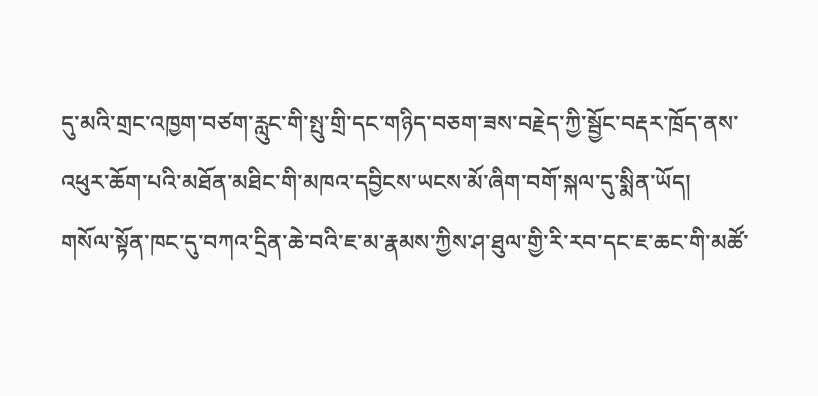དུ་མའི་གྲང་འཁྱག་བཙག་རླུང་གི་སྤུ་གྲི་དང་གཉིད་བཅག་ཟས་བརྗེད་ཀྱི་སྦྱོང་བརྡར་ཁྲོད་ནས་འཕུར་ཆོག་པའི་མཐོན་མཐིང་གི་མཁའ་དབྱིངས་ཡངས་མོ་ཞིག་བགོ་སྐལ་དུ་སྨིན་ཡོད།
གསོལ་སྟོན་ཁང་དུ་བཀའ་དྲིན་ཆེ་བའི་ཇ་མ་རྣམས་ཀྱིས་ཤ་ཐུལ་གྱི་རི་རབ་དང་ཇ་ཆང་གི་མཚོ་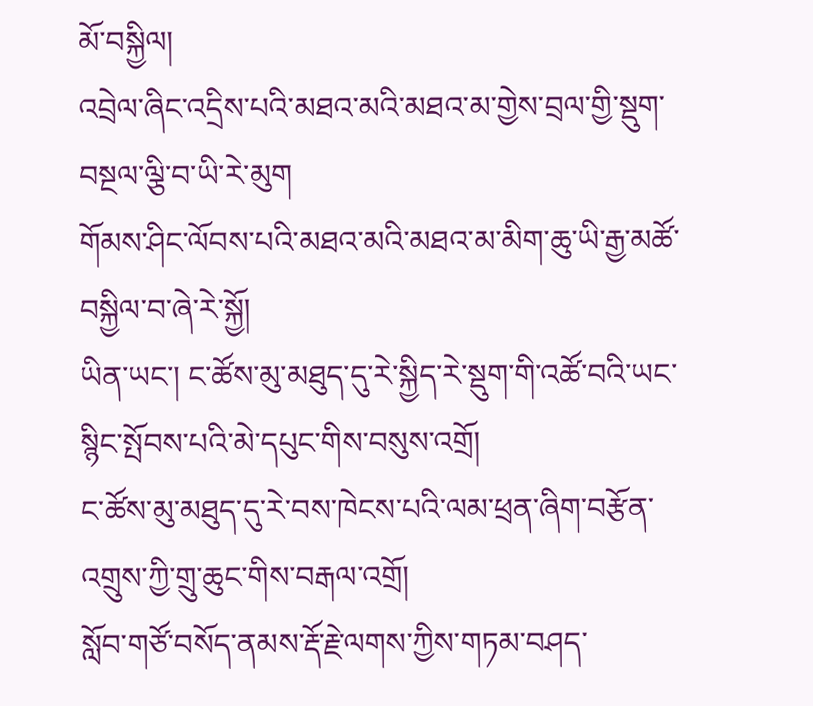མོ་བསྐྱིལ།
འབྲེལ་ཞིང་འདྲིས་པའི་མཐའ་མའི་མཐའ་མ་གྱེས་བྲལ་གྱི་སྡུག་བསྔལ་ལྕི་བ་ཡི་རེ་མུག
གོམས་ཤིང་ལོབས་པའི་མཐའ་མའི་མཐའ་མ་མིག་ཆུ་ཡི་རྒྱ་མཚོ་བསྐྱིལ་བ་ཞེ་རེ་སྐྱོ།
ཡིན་ཡང་། ང་ཚོས་མུ་མཐུད་དུ་རེ་སྐྱིད་རེ་སྡུག་གི་འཚོ་བའི་ཡང་སྙིང་སྤོབས་པའི་མེ་དཔུང་གིས་བསུས་འགྲོ།
ང་ཚོས་མུ་མཐུད་དུ་རེ་བས་ཁེངས་པའི་ལམ་ཕྲན་ཞིག་བརྩོན་འགྲུས་ཀྱི་གྲུ་ཆུང་གིས་བརྒལ་འགྲོ།
སློབ་གཙོ་བསོད་ནམས་རྡོ་རྗེ་ལགས་ཀྱིས་གཏམ་བཤད་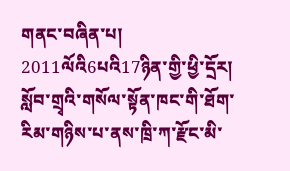གནང་བཞིན་པ།
2011ལོའི6པའི17ཉིན་གྱི་ཕྱི་དྲོར། སློབ་གྲྭའི་གསོལ་སྟོན་ཁང་གི་ཐོག་རིམ་གཉིས་པ་ནས་ཁྲི་ཀ་རྫོང་མི་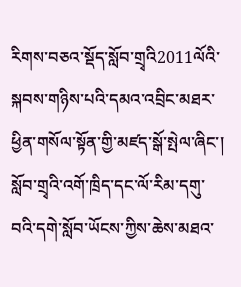རིགས་བཅའ་སྡོད་སློབ་གྲྭའི2011ལོའི་སྐབས་གཉིས་པའི་དམའ་འབྲིང་མཐར་ཕྱིན་གསོལ་སྟོན་གྱི་མཛད་སྒོ་སྤེལ་ཞིང་། སློབ་གྲྭའི་འགོ་ཁྲིད་དང་ལོ་རིམ་དགུ་བའི་དགེ་སློབ་ཡོངས་ཀྱིས་ཆེས་མཐའ་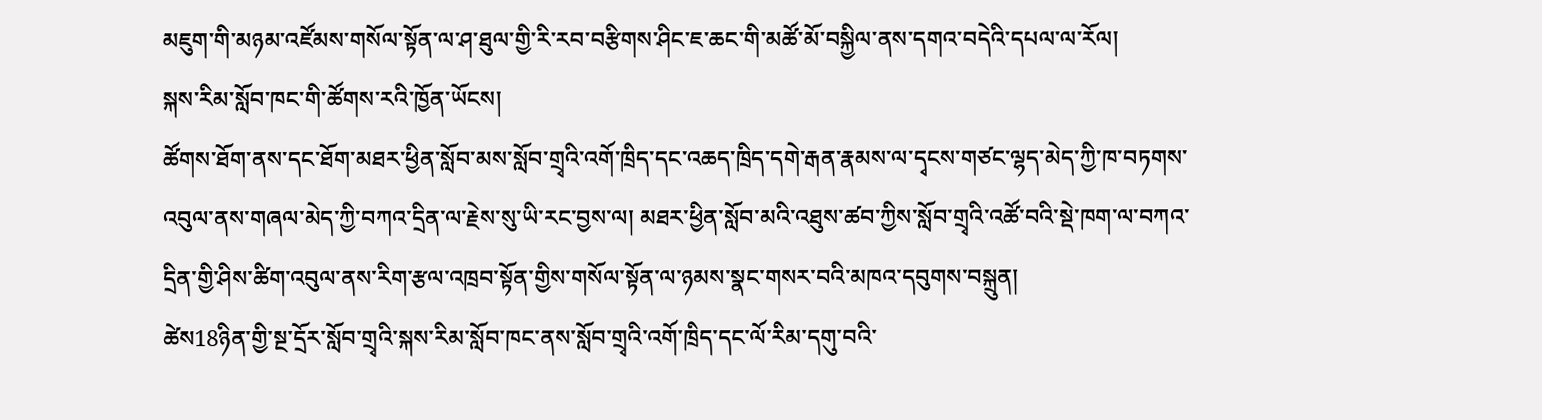མཇུག་གི་མཉམ་འཛོམས་གསོལ་སྟོན་ལ་ཤ་ཐུལ་གྱི་རི་རབ་བརྩིགས་ཤིང་ཇ་ཆང་གི་མཚོ་མོ་བསྐྱིལ་ནས་དགའ་བདེའི་དཔལ་ལ་རོལ།
སྐས་རིམ་སློབ་ཁང་གི་ཚོགས་རའི་ཁྱོན་ཡོངས།
ཚོགས་ཐོག་ནས་དང་ཐོག་མཐར་ཕྱིན་སློབ་མས་སློབ་གྲྭའི་འགོ་ཁྲིད་དང་འཆད་ཁྲིད་དགེ་རྒན་རྣམས་ལ་དྭངས་གཙང་ལྷད་མེད་ཀྱི་ཁ་བཏགས་འབུལ་ནས་གཞལ་མེད་ཀྱི་བཀའ་དྲིན་ལ་རྗེས་སུ་ཡི་རང་བྱས་ལ། མཐར་ཕྱིན་སློབ་མའི་འཐུས་ཚབ་ཀྱིས་སློབ་གྲྭའི་འཚོ་བའི་སྡེ་ཁག་ལ་བཀའ་དྲིན་གྱི་ཤིས་ཚིག་འབུལ་ནས་རིག་རྩལ་འཁྲབ་སྟོན་གྱིས་གསོལ་སྟོན་ལ་ཉམས་སྣང་གསར་བའི་མཁའ་དབུགས་བསྐྲུན།
ཚེས18ཉིན་གྱི་སྔ་དྲོར་སློབ་གྲྭའི་སྐས་རིམ་སློབ་ཁང་ནས་སློབ་གྲྭའི་འགོ་ཁྲིད་དང་ལོ་རིམ་དགུ་བའི་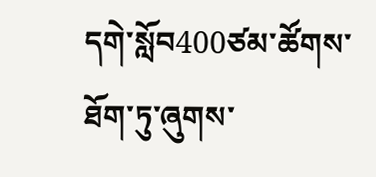དགེ་སློབ400ཙམ་ཚོགས་ཐོག་ཏུ་ཞུགས་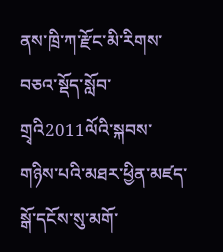ནས་ཁྲི་ཀ་རྫོང་མི་རིགས་བཅའ་སྡོད་སློབ་གྲྭའི2011ལོའི་སྐབས་གཉིས་པའི་མཐར་ཕྱིན་མཛད་སྒོ་དངོས་སུ་མགོ་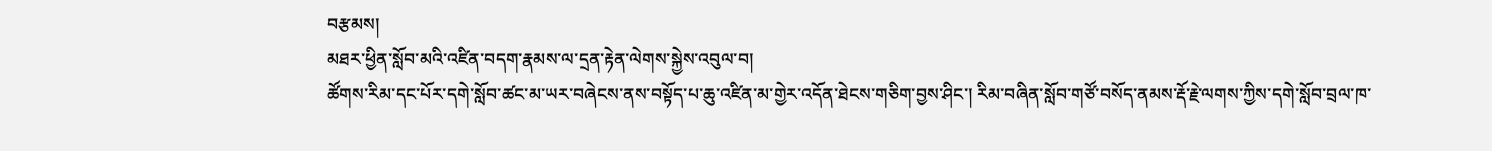བརྩམས།
མཐར་ཕྱིན་སློབ་མའི་འཛིན་བདག་རྣམས་ལ་དྲན་རྟེན་ལེགས་སྐྱེས་འབུལ་བ།
ཚོགས་རིམ་དང་པོར་དགེ་སློབ་ཚང་མ་ཡར་བཞེངས་ནས་བསྟོད་པ་ཆུ་འཛིན་མ་གྱེར་འདོན་ཐེངས་གཅིག་བྱས་ཤིང་། རིམ་བཞིན་སློབ་གཙོ་བསོད་ནམས་རྡོ་རྗེ་ལགས་ཀྱིས་དགེ་སློབ་བྲལ་ཁ་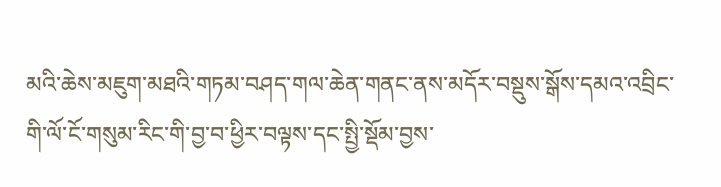མའི་ཆེས་མཇུག་མཐའི་གཏམ་བཤད་གལ་ཆེན་གནང་ནས་མདོར་བསྡུས་སྒོས་དམའ་འབྲིང་གི་ལོ་ངོ་གསུམ་རིང་གི་བྱ་བ་ཕྱིར་བལྟས་དང་སྤྱི་སྡོམ་བྱས་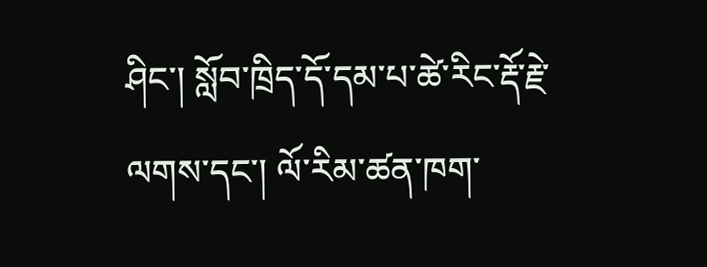ཤིང་། སློབ་ཁྲིད་དོ་དམ་པ་ཚེ་རིང་རྡོ་རྗེ་ལགས་དང་། ལོ་རིམ་ཚན་ཁག་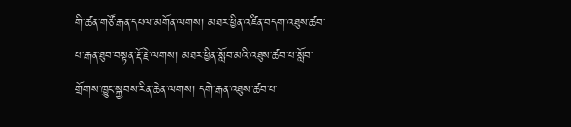གི་ཚན་གཙོ་རྒན་དཔལ་མགོན་ལགས། མཐར་ཕྱིན་འཛིན་བདག་འཐུས་ཚབ་པ་རྒན་ཐུབ་བསྟན་རྡོ་རྗེ་ལགས། མཐར་ཕྱིན་སློབ་མའི་འཐུས་ཚབ་པ་སློབ་གྲོགས་ཁྱུང་སྐྱབས་རིན་ཆེན་ལགས། དགེ་རྒན་འཐུས་ཚབ་པ་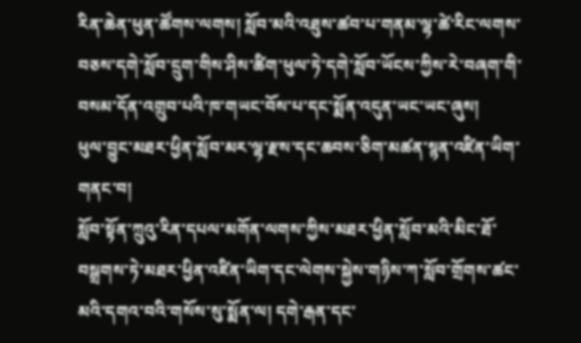རིན་ཆེན་ཕུན་ཚོགས་ལགས། སློབ་མའི་འཐུས་ཚབ་པ་གནམ་ལྷ་ཚེ་རིང་ལགས་བཅས་དགེ་སློབ་དྲུག་གིས་ཤིས་ཚིག་ཕུལ་ཏེ་དགེ་སློབ་ཡོངས་ཀྱིས་རེ་བཞག་གི་བསམ་དོན་འགྲུབ་པའི་ཁ་གཡང་བོས་པ་དང་སྨོན་འདུན་ཡང་ཡང་ཞུས།
ཕུལ་བྱུང་མཐར་ཕྱིན་སློབ་མར་ལྷ་རྫས་དང་ཆབས་ཅིག་མཚན་སྙན་འཛིན་ཡིག་གནང་བ།
སློབ་སྟོན་ཀྲུའུ་རིན་དཔལ་མགོན་ལགས་ཀྱིས་མཐར་ཕྱིན་སློབ་མའི་མིང་ཐོ་བསྒྲགས་ཏེ་མཐར་ཕྱིན་འཛིན་ཡིག་དང་ལེགས་སྐྱེས་གཉིས་ཀ་སློབ་གྲོགས་ཚང་མའི་དགའ་བའི་གསོས་སུ་སྨོན་ལ། དགེ་རྒན་དང་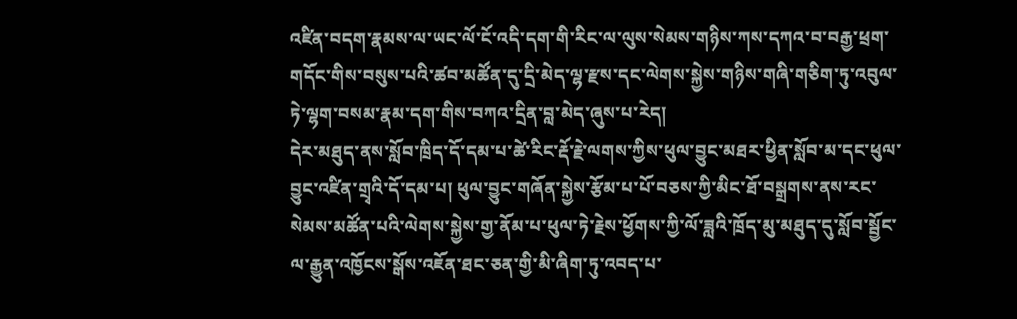འཛིན་བདག་རྣམས་ལ་ཡང་ལོ་ངོ་འདི་དག་གི་རིང་ལ་ལུས་སེམས་གཉིས་ཀས་དཀའ་བ་བརྒྱ་ཕྲག་གདོང་གིས་བསུས་པའི་ཚབ་མཚོན་དུ་དྲི་མེད་ལྷ་རྫས་དང་ལེགས་སྐྱེས་གཉིས་གཞི་གཅིག་ཏུ་འབུལ་ཏེ་ལྷག་བསམ་རྣམ་དག་གིས་བཀའ་དྲིན་བླ་མེད་ཞུས་པ་རེད།
དེར་མཐུད་ནས་སློབ་ཁྲིད་དོ་དམ་པ་ཚེ་རིང་རྡོ་རྗེ་ལགས་ཀྱིས་ཕུལ་བྱུང་མཐར་ཕྱིན་སློབ་མ་དང་ཕུལ་བྱུང་འཛིན་གྲྭའི་དོ་དམ་པ། ཕུལ་བྱུང་གཞོན་སྐྱེས་རྩོམ་པ་པོ་བཅས་ཀྱི་མིང་ཐོ་བསྒྲགས་ནས་རང་སེམས་མཚོན་པའི་ལེགས་སྐྱེས་གྱ་ནོམ་པ་ཕུལ་ཏེ་རྗེས་ཕྱོགས་ཀྱི་ལོ་ཟླའི་ཁྲོད་མུ་མཐུད་དུ་སློབ་སྦྱོང་ལ་རྒྱུན་འཁྱོངས་སྒོས་འཇོན་ཐང་ཅན་གྱི་མི་ཞིག་ཏུ་འབད་པ་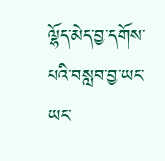ལྷོད་མེད་བྱ་དགོས་པའི་བསླབ་བྱ་ཡང་ཡང་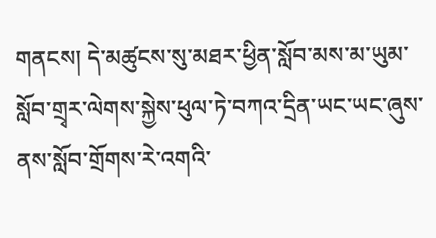གནངས། དེ་མཚུངས་སུ་མཐར་ཕྱིན་སློབ་མས་མ་ཡུམ་སློབ་གྲྭར་ལེགས་སྐྱེས་ཕུལ་ཏེ་བཀའ་དྲིན་ཡང་ཡང་ཞུས་ནས་སློབ་གྲོགས་རེ་འགའི་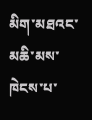མིག་མཐའང་མཆི་མས་ཁེངས་པ་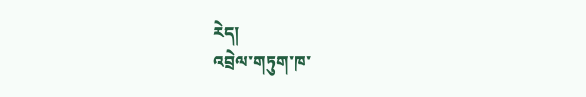རེད།
འབྲེལ་གཏུག་ཁ་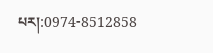པར།:0974-8512858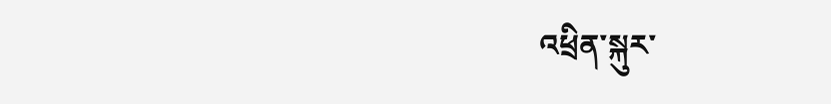འཕྲིན་སྐུར་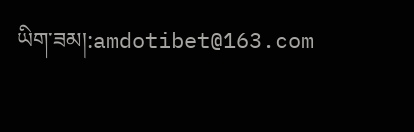ཡིག་ཟམ།:amdotibet@163.com